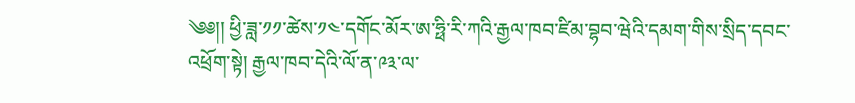༄༅།། ཕྱི་ཟླ་༡༡་ཚེས་༡༤་དགོང་མོར་ཨ་ཧྥི་རི་ཀའི་རྒྱལ་ཁབ་ཛིམ་བྷབ་ཝེའི་དམག་གིས་སྲིད་དབང་འཕྲོག་སྟེ། རྒྱལ་ཁབ་དེའི་ལོ་ན་༩༣་ལ་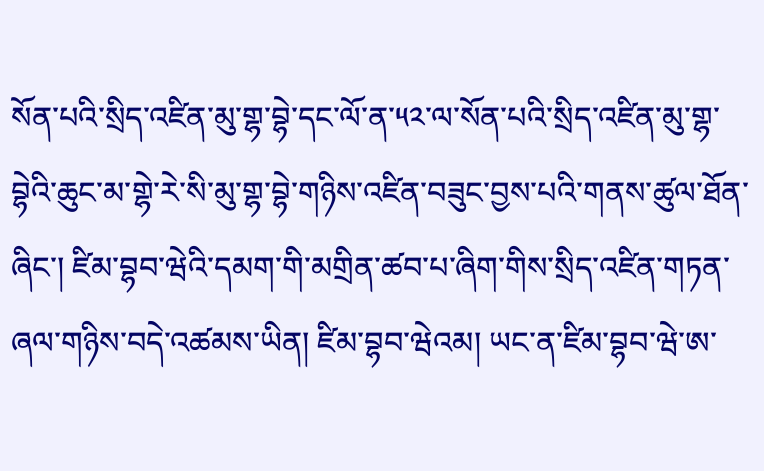སོན་པའི་སྲིད་འཛིན་མུ་གྷ་བྷེ་དང་ལོ་ན་༥༢་ལ་སོན་པའི་སྲིད་འཛིན་མུ་གྷ་བྷེའི་ཆུང་མ་གྷེ་རེ་སི་མུ་གྷ་བྷེ་གཉིས་འཛིན་བཟུང་བྱས་པའི་གནས་ཚུལ་ཐོན་ཞིང་། ཛིམ་བྷབ་ཝེའི་དམག་གི་མགྲིན་ཚབ་པ་ཞིག་གིས་སྲིད་འཛིན་གཏན་ཞལ་གཉིས་བདེ་འཚམས་ཡིན། ཛིམ་བྷབ་ཝེའམ། ཡང་ན་ཛིམ་བྷབ་ཝེ་ཨ་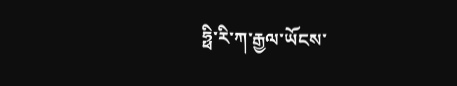ཧྥི་རི་ཀ་རྒྱལ་ཡོངས་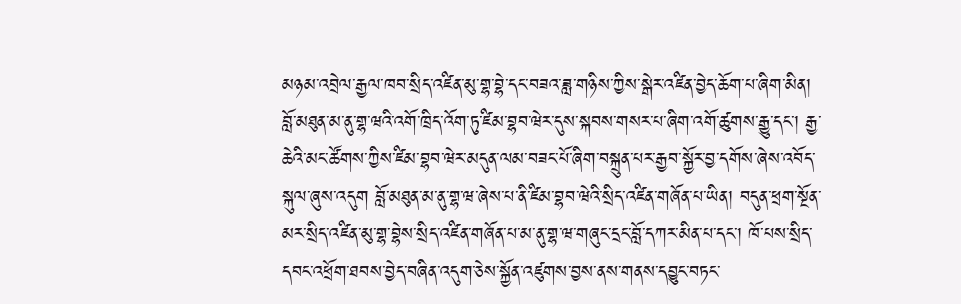མཉམ་འབྲེལ་རྒྱལ་ཁབ་སྲིད་འཛིན་མུ་གྷ་བྷེ་དང་བཟའ་ཟླ་གཉིས་ཀྱིས་སྒེར་འཛིན་བྱེད་ཆོག་པ་ཞིག་མིན། བློ་མཐུན་མ་ནུ་གྷ་ཝའི་འགོ་ཁྲིད་འོག་ཏུ་ཛིམ་བྷབ་ཝེར་དུས་སྐབས་གསར་པ་ཞིག་འགོ་ཚུགས་རྒྱུ་དང་། རྒྱ་ཆེའི་མང་ཚོགས་ཀྱིས་ཛིམ་བྷབ་ཝེར་མདུན་ལམ་བཟང་པོ་ཞིག་བསྐྲུན་པར་རྒྱབ་སྐྱོར་བྱ་དགོས་ཞེས་འབོད་སྐུལ་ཞུས་འདུག བློ་མཐུན་མ་ནུ་གྷ་ཝ་ཞེས་པ་ནི་ཛིམ་བྷབ་ཝེའི་སྲིད་འཛིན་གཞོན་པ་ཡིན། བདུན་ཕྲག་སྔོན་མར་སྲིད་འཛིན་མུ་གྷ་བྷེས་སྲིད་འཛིན་གཞོན་པ་མ་ནུ་གྷ་ཝ་གཞུང་དྲང་བློ་དཀར་མིན་པ་དང་། ཁོ་པས་སྲིད་དབང་འཕྲོག་ཐབས་བྱེད་བཞིན་འདུག་ཅེས་སྐྱོན་འཛུགས་བྱས་ནས་གནས་དབྱུང་བཏང་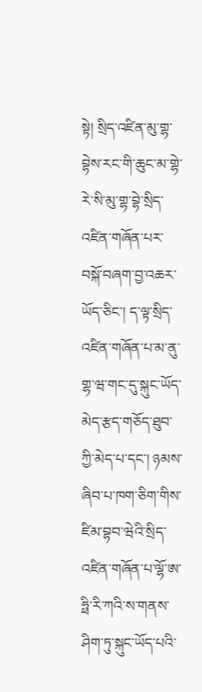སྟེ། སྲིད་འཛིན་མུ་གྷ་བྷེས་རང་གི་ཆུང་མ་གྷེ་རེ་སི་མུ་གྷ་བྷེ་སྲིད་འཛིན་གཞོན་པར་བསྐོ་བཞག་བྱ་འཆར་ཡོད་ཅིང་། ད་ལྟ་སྲིད་འཛིན་གཞོན་པ་མ་ནུ་གྷ་ཝ་གང་དུ་སྐུང་ཡོད་མེད་རྩད་གཅོད་ཐུབ་ཀྱི་མེད་པ་དང་། ཉམས་ཞིབ་པ་ཁག་ཅིག་གིས་ཛིམ་བྷབ་ཝེའི་སྲིད་འཛིན་གཞོན་པ་ལྷོ་ཨ་ཧྥི་རི་ཀའི་ས་གནས་ཤིག་ཏུ་སྐུང་ཡོད་པའི་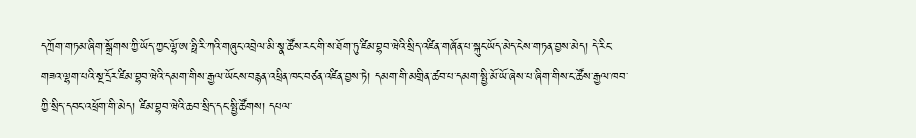དཀྲོག་གཏམ་ཞིག་སྒྲོགས་ཀྱི་ཡོད་ཀྱང་ལྷོ་ཨ་ཧྥི་རི་ཀའི་གཞུང་འབྲེལ་མི་སྣ་ཚོས་རང་གི་ས་ཐོག་ཏུ་ཛིམ་བྷབ་ཝེའི་སྲིད་འཛིན་གཞོན་པ་སྐུང་ཡོད་མེད་ངེས་གཏན་བྱས་མེད། དེ་རིང་གཟའ་ལྷག་པའི་སྔ་དྲོར་ཛིམ་བྷབ་ཝེའི་དམག་གིས་རྒྱལ་ཡོངས་བརྙན་འཕྲིན་ཁང་བཙན་འཛིན་བྱས་ཏེ། དམག་གི་མགྲིན་ཚབ་པ་དམག་སྤྱི་མོ་ཡོ་ཞེས་པ་ཞིག་གིས་ང་ཚོས་རྒྱལ་ཁབ་ཀྱི་སྲིད་དབང་འཕྲོག་གི་མེད། ཛིམ་བྷབ་ཝེའི་ཆབ་སྲིད་དང་སྤྱི་ཚོགས། དཔལ་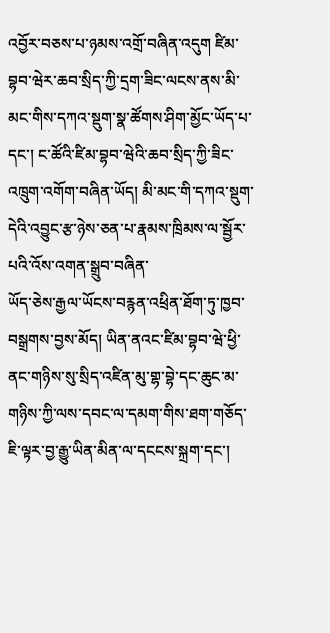འབྱོར་བཅས་པ་ཉམས་འགྲོ་བཞིན་འདུག ཛིམ་བྷབ་ཝེར་ཆབ་སྲིད་ཀྱི་དྲག་ཟིང་ལངས་ནས་མི་མང་གིས་དཀའ་སྡུག་སྣ་ཚོགས་ཤིག་མྱོང་ཡོད་པ་དང་། ང་ཚོའི་ཛིམ་བྷབ་ཝེའི་ཆབ་སྲིད་ཀྱི་ཟིང་འཁྲུག་འགོག་བཞིན་ཡོད། མི་མང་གི་དཀའ་སྡུག་དེའི་འབྱུང་རྩ་ཉེས་ཅན་པ་རྣམས་ཁྲིམས་ལ་སྦྱོར་པའི་འོས་འགན་སྒྲུབ་བཞིན་
ཡོད་ཅེས་རྒྱལ་ཡོངས་བརྙན་འཕྲིན་ཐོག་ཏུ་ཁྱབ་བསྒྲགས་བྱས་མོད། ཡིན་ནའང་ཛིམ་བྷབ་ཝེ་ཕྱི་ནང་གཉིས་སུ་སྲིད་འཛིན་མུ་གྷ་བྷེ་དང་ཆུང་མ་གཉིས་ཀྱི་ལས་དབང་ལ་དམག་གིས་ཐག་གཅོད་ཇི་ལྟར་བྱ་རྒྱུ་ཡིན་མིན་ལ་དངངས་སྐྲག་དང་།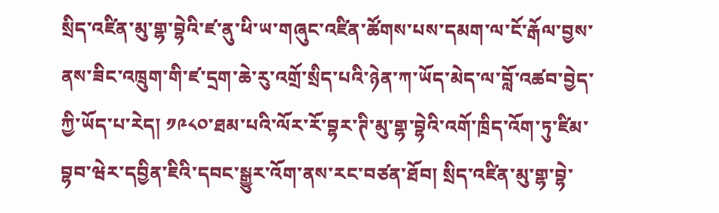སྲིད་འཛིན་མུ་གྷ་བྷེའི་ཛ་ནུ་ཕི་ཡ་གཞུང་འཛིན་ཚོགས་པས་དམག་ལ་ངོ་རྒོལ་བྱས་ནས་ཟིང་འཁྲུག་གི་ཛ་དྲག་ཆེ་རུ་འགྲོ་སྲིད་པའི་ཉེན་ཀ་ཡོད་མེད་ལ་བློ་འཚབ་བྱེད་ཀྱི་ཡོད་པ་རེད། ༡༩༨༠་ཐམ་པའི་ལོར་རོ་བྷར་ཊི་མུ་གྷ་བྷེའི་འགོ་ཁྲིད་འོག་ཏུ་ཛིམ་བྷབ་ཝེར་དབྱིན་ཇིའི་དབང་སྒྱུར་འོག་ནས་རང་བཙན་ཐོབ། སྲིད་འཛིན་མུ་གྷ་བྷེ་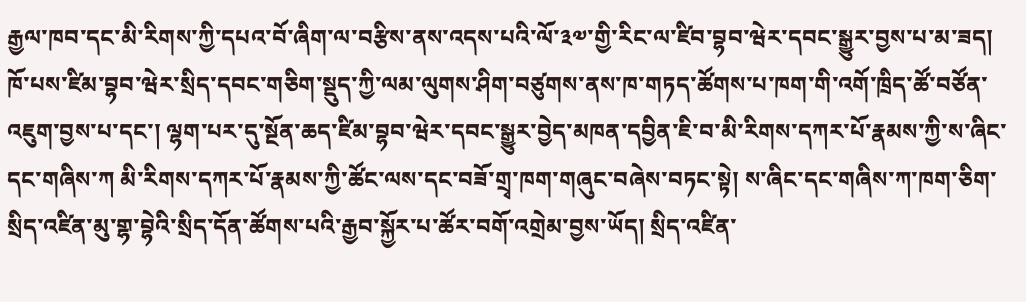རྒྱལ་ཁབ་དང་མི་རིགས་ཀྱི་དཔའ་བོ་ཞིག་ལ་བརྩིས་ནས་འདས་པའི་ལོ་༣༧་གྱི་རིང་ལ་ཛིབ་བྷབ་ཝེར་དབང་སྒྱུར་བྱས་པ་མ་ཟད། ཁོ་པས་ཛིམ་བྷབ་ཝེར་སྲིད་དབང་གཅིག་སྡུད་ཀྱི་ལམ་ལུགས་ཤིག་བཙུགས་ནས་ཁ་གཏད་ཚོགས་པ་ཁག་གི་འགོ་ཁྲིད་ཚོ་བཙོན་འཇུག་བྱས་པ་དང་། ལྷག་པར་དུ་སྔོན་ཆད་ཛིམ་བྷབ་ཝེར་དབང་སྒྱུར་བྱེད་མཁན་དབྱིན་ཇི་བ་མི་རིགས་དཀར་པོ་རྣམས་ཀྱི་ས་ཞིང་དང་གཞིས་ཀ མི་རིགས་དཀར་པོ་རྣམས་ཀྱི་ཚོང་ལས་དང་བཟོ་གྲྭ་ཁག་གཞུང་བཞེས་བཏང་སྟེ། ས་ཞིང་དང་གཞིས་ཀ་ཁག་ཅིག་སྲིད་འཛིན་མུ་གྷ་བྷེའི་སྲིད་དོན་ཚོགས་པའི་རྒྱབ་སྐྱོར་པ་ཚོར་བགོ་འགྲེམ་བྱས་ཡོད། སྲིད་འཛིན་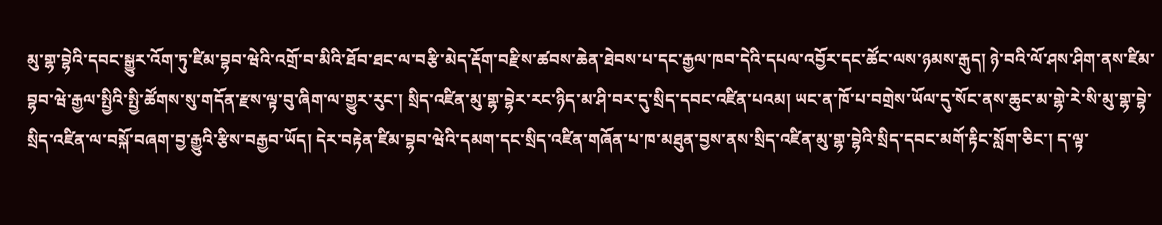མུ་གྷ་བྷེའི་དབང་སྒྱུར་འོག་ཏུ་ཛིམ་བྷབ་ཝེའི་འགྲོ་བ་མིའི་ཐོབ་ཐང་ལ་བརྩི་མེད་རྡོག་བརྫིས་ཚབས་ཆེན་ཐེབས་པ་དང་རྒྱལ་ཁབ་དེའི་དཔལ་འབྱོར་དང་ཚོང་ལས་ཉམས་རྒུད། ཉེ་བའི་ལོ་ཤས་ཤིག་ནས་ཛིམ་བྷབ་ཝེ་རྒྱལ་སྤྱིའི་སྤྱི་ཚོགས་སུ་གདོན་རྫས་ལྟ་བུ་ཞིག་ལ་གྱུར་རུང་། སྲིད་འཛིན་མུ་གྷ་བྷེར་རང་ཉིད་མ་ཤི་བར་དུ་སྲིད་དབང་འཛིན་པའམ། ཡང་ན་ཁོ་པ་བགྲེས་ཡོལ་དུ་སོང་ནས་ཆུང་མ་གྷེ་རེ་སི་མུ་གྷ་བྷེ་སྲིད་འཛིན་ལ་བསྐོ་བཞག་བྱ་རྒྱུའི་རྩིས་བརྒྱབ་ཡོད། དེར་བརྟེན་ཛིམ་བྷབ་ཝེའི་དམག་དང་སྲིད་འཛིན་གཞོན་པ་ཁ་མཐུན་བྱས་ནས་སྲིད་འཛིན་མུ་གྷ་བྷེའི་སྲིད་དབང་མགོ་རྟིང་སློག་ཅིང་། ད་ལྟ་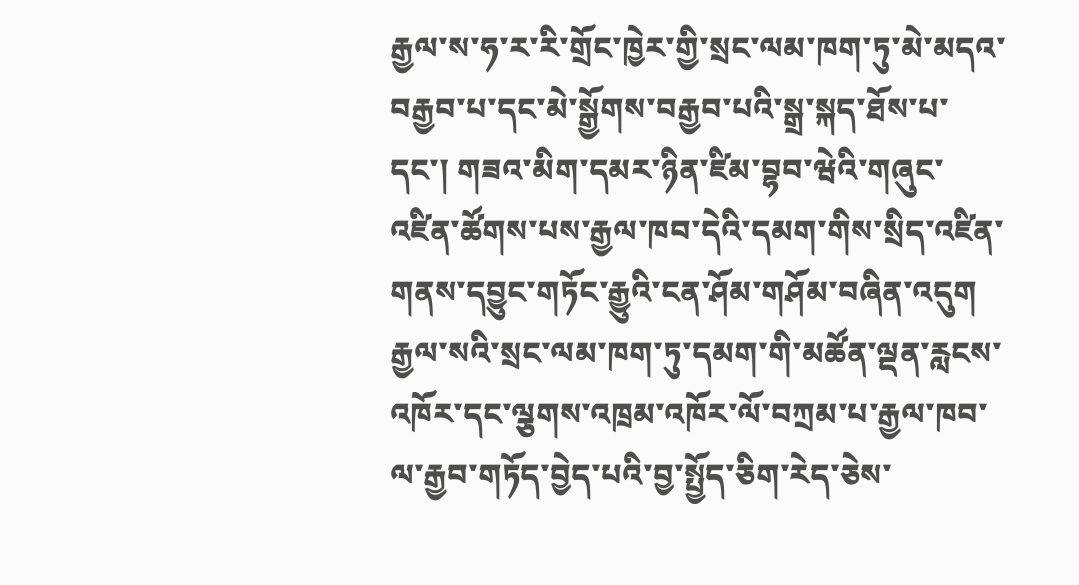རྒྱལ་ས་ཧ་ར་རི་གྲོང་ཁྱེར་གྱི་སྲང་ལམ་ཁག་ཏུ་མེ་མདའ་བརྒྱབ་པ་དང་མེ་སྒྱོགས་བརྒྱབ་པའི་སྒྲ་སྐད་ཐོས་པ་དང་། གཟའ་མིག་དམར་ཉིན་ཛིམ་བྷབ་ཝེའི་གཞུང་འཛིན་ཚོགས་པས་རྒྱལ་ཁབ་དེའི་དམག་གིས་སྲིད་འཛིན་གནས་དབྱུང་གཏོང་རྒྱུའི་ངན་ཤོམ་གཤོམ་བཞིན་འདུག རྒྱལ་སའི་སྲང་ལམ་ཁག་ཏུ་དམག་གི་མཚོན་ལྡན་རླངས་འཁོར་དང་ལྕགས་འཁྲམ་འཁོར་ལོ་བཀྲམ་པ་རྒྱལ་ཁབ་ལ་རྒྱབ་གཏོད་བྱེད་པའི་བྱ་སྤྱོད་ཅིག་རེད་ཅེས་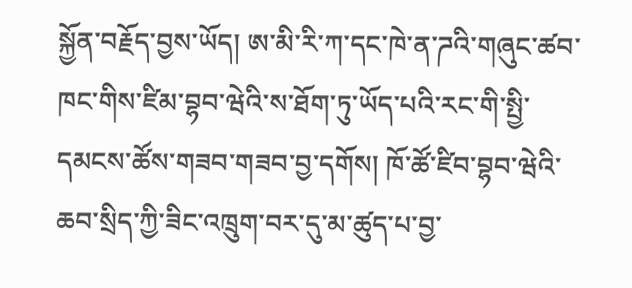སྐྱོན་བརྗོད་བྱས་ཡོད། ཨ་མི་རི་ཀ་དང་ཁེ་ན་ཌའི་གཞུང་ཚབ་ཁང་གིས་ཛིམ་བྷབ་ཝེའི་ས་ཐོག་ཏུ་ཡོད་པའི་རང་གི་སྤྱི་དམངས་ཚོས་གཟབ་གཟབ་བྱ་དགོས། ཁོ་ཚོ་ཛིབ་བྷབ་ཝེའི་ཆབ་སྲིད་ཀྱི་ཟིང་འཁྲུག་བར་དུ་མ་ཚུད་པ་བྱ་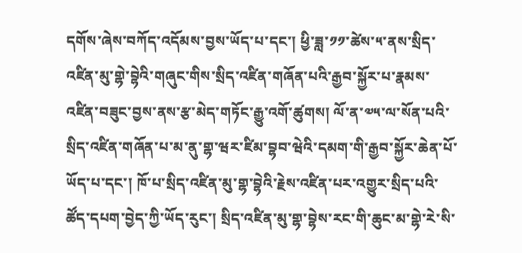དགོས་ཞེས་བཀོད་འདོམས་བྱས་ཡོད་པ་དང་། ཕྱི་ཟླ་༡༡་ཚེས་༥་ནས་སྲིད་འཛིན་མུ་གྷེ་བྷེའི་གཞུང་གིས་སྲིད་འཛིན་གཞོན་པའི་རྒྱབ་སྐྱོར་པ་རྣམས་འཛིན་བཟུང་བྱས་ནས་རྩ་མེད་གཏོང་རྒྱུ་འགོ་ཚུགས། ལོ་ན་༧༥་ལ་སོན་པའི་སྲིད་འཛིན་གཞོན་པ་མ་ནུ་གྷ་ཝར་ཛིམ་བྷབ་ཝེའི་དམག་གི་རྒྱབ་སྐྱོར་ཆེན་པོ་ཡོད་པ་དང་། ཁོ་པ་སྲིད་འཛིན་མུ་གྷ་བྷེའི་རྗེས་འཛིན་པར་འགྱུར་སྲིད་པའི་ཚོད་དཔག་བྱེད་ཀྱི་ཡོད་རུང་། སྲིད་འཛིན་མུ་གྷ་བྷེས་རང་གི་ཆུང་མ་གྷེ་རེ་སི་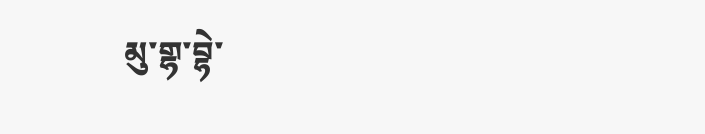མུ་གྷ་བྷེ་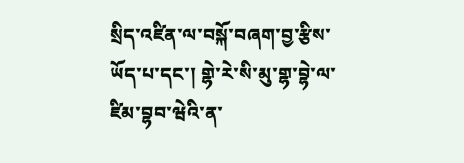སྲིད་འཛིན་ལ་བསྐོ་བཞག་བྱ་རྩིས་ཡོད་པ་དང་། གྷེ་རེ་སི་མུ་གྷ་བྷེ་ལ་ཛིམ་བྷབ་ཝེའི་ན་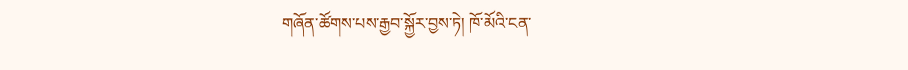གཞོན་ཚོགས་པས་རྒྱབ་སྐྱོར་བྱས་ཏེ། ཁོ་མོའི་ངན་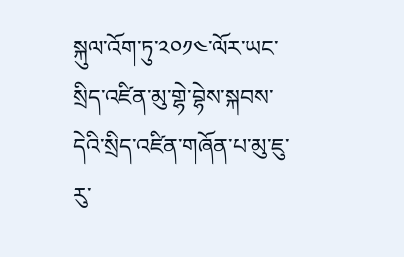སྐུལ་འོག་ཏུ་༢༠༡༤་ལོར་ཡང་སྲིད་འཛིན་མུ་གྷེ་བྷེས་སྐབས་དེའི་སྲིད་འཛིན་གཞོན་པ་མུ་ཇུ་རུ་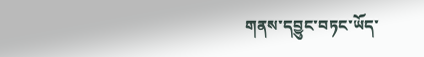གནས་དབྱུང་བཏང་ཡོད་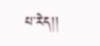པ་རེད།།